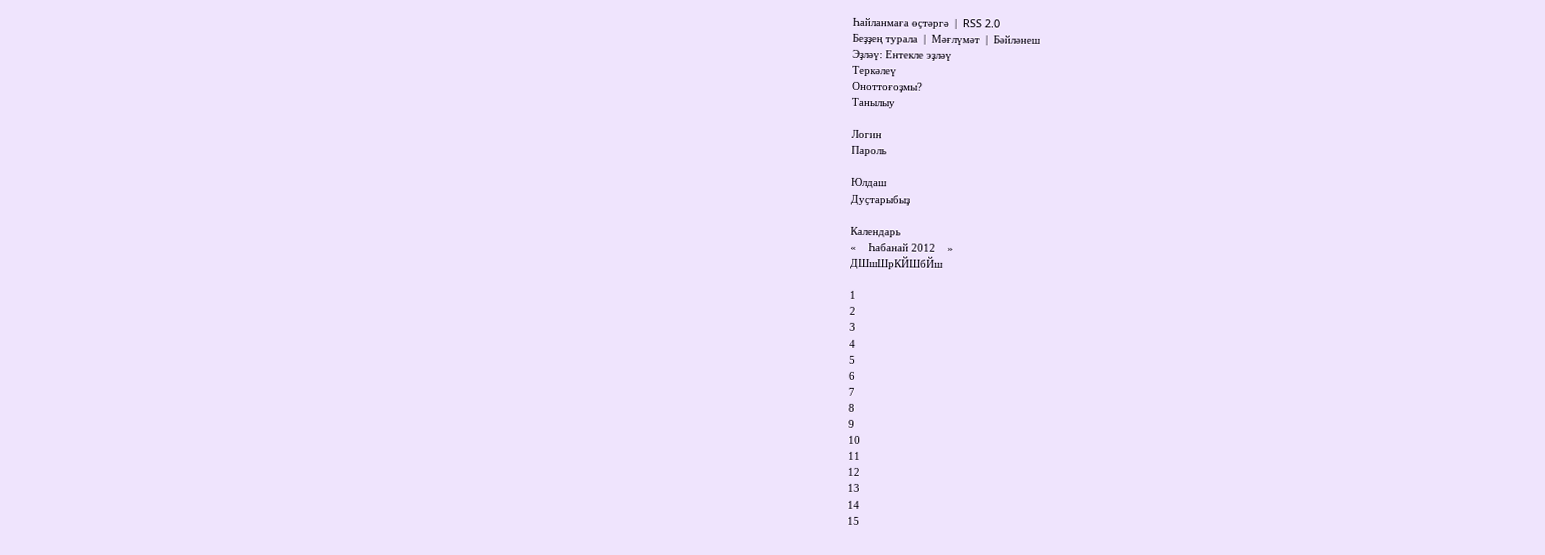Һайланмаға өҫтәргә  |  RSS 2.0
Беҙҙең турала  |  Мәғлүмәт  |  Бәйләнеш
Эҙләү: Ентекле эҙләү
Теркәлеү
Оноттоғоҙмы?
Танылыу

Логин
Пароль

Юлдаш
Дуҫтарыбыҙ

Календарь
«    Һабанай 2012    »
ДШшШрКЙШбЙш

1
2
3
4
5
6
7
8
9
10
11
12
13
14
15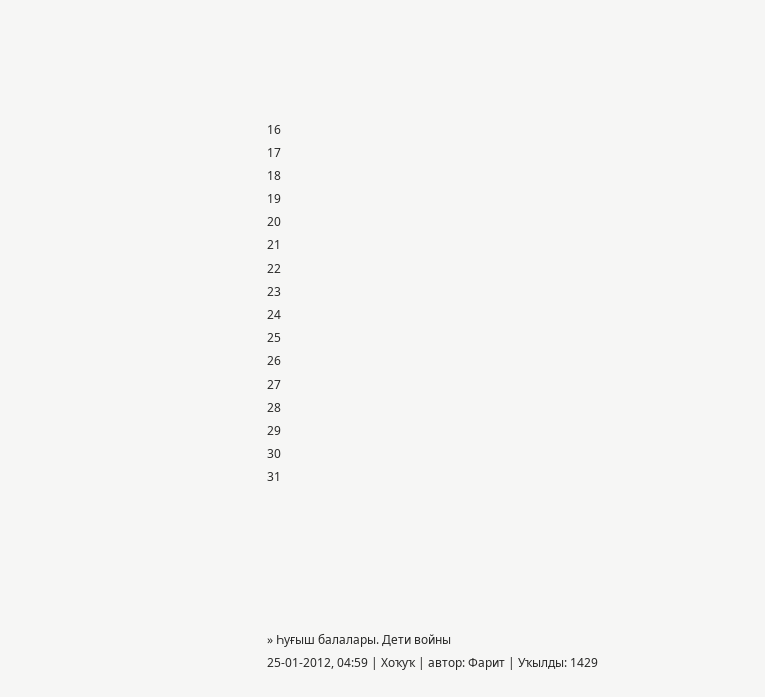16
17
18
19
20
21
22
23
24
25
26
27
28
29
30
31






» Һуғыш балалары. Дети войны
25-01-2012, 04:59 | Хоҡуҡ | автор: Фарит | Уҡылды: 1429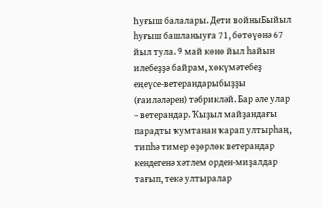Һуғыш балалары. Дети войныБыйыл һуғыш башланыуға 71, бөтөүөнә 67 йыл тула. 9 май көнө йыл һайын илебеҙҙә байрам, хөкүмәтебеҙ еңеүсе-ветерандарыбыҙҙы (ғаиләләрен) тәбрикләй. Бар әле улар – ветерандар. Ҡыҙыл майҙандағы парадты ҡумтанан ҡарап ултырһаң, типһә тимер өҙөрлөк ветерандар кендегенә хәтлем орден-миҙалдар тағып, текә ултыралар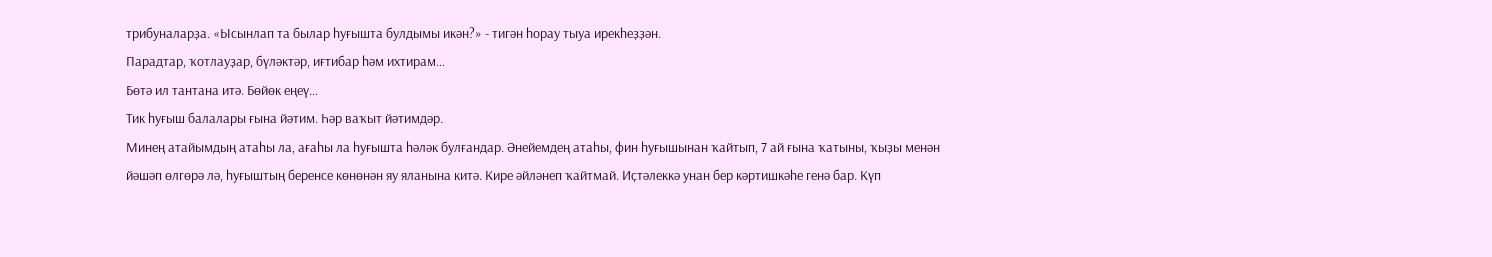трибуналарҙа. «Ысынлап та былар һуғышта булдымы икән?» - тигән һорау тыуа ирекһеҙҙән.
Парадтар, ҡотлауҙар, бүләктәр, иғтибар һәм ихтирам…
Бөтә ил тантана итә. Бөйөк еңеү…
Тик һуғыш балалары ғына йәтим. Һәр ваҡыт йәтимдәр.
Минең атайымдың атаһы ла, ағаһы ла һуғышта һәләк булғандар. Әнейемдең атаһы, фин һуғышынан ҡайтып, 7 ай ғына ҡатыны, ҡыҙы менән йәшәп өлгөрә лә, һуғыштың беренсе көнөнән яу яланына китә. Кире әйләнеп ҡайтмай. Иҫтәлеккә унан бер кәртишкәһе генә бар. Күп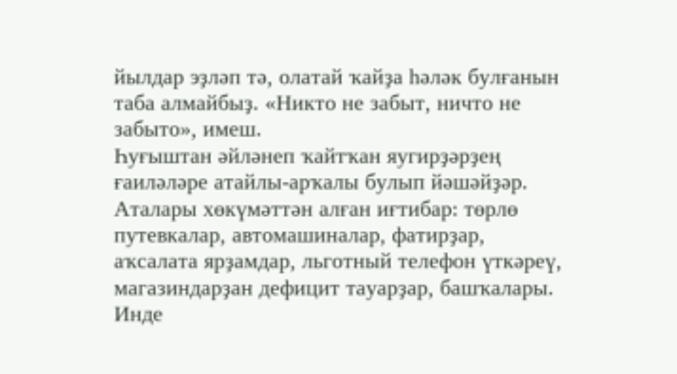йылдар эҙләп тә, олатай ҡайҙа һәләк булғанын таба алмайбыҙ. «Никто не забыт, ничто не забыто», имеш.
Һуғыштан әйләнеп ҡайтҡан яугирҙәрҙең ғаиләләре атайлы-арҡалы булып йәшәйҙәр. Аталары хөкүмәттән алған иғтибар: төрлө путевкалар, автомашиналар, фатирҙар, аҡсалата ярҙамдар, льготный телефон үткәреү, магазиндарҙан дефицит тауарҙар, башҡалары.
Инде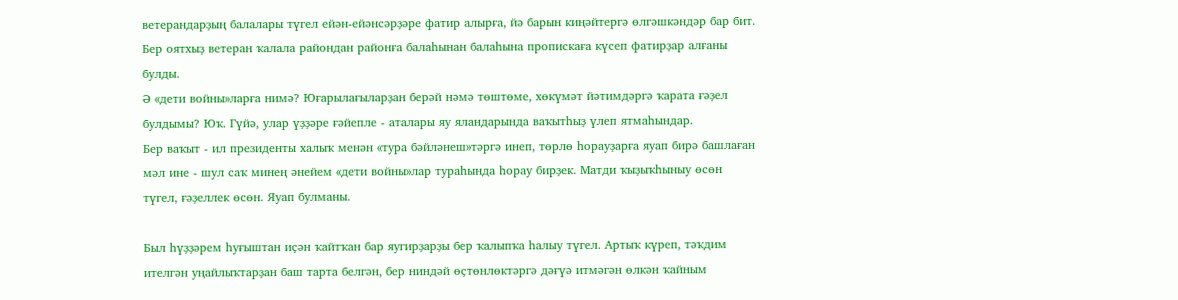ветерандарҙың балалары түгел ейән-ейәнсәрҙәре фатир алырға, йә барын киңәйтергә өлгәшкәндәр бар бит.
Бер оятхыҙ ветеран ҡалала райондан районға балаһынан балаһына пропискаға күсеп фатирҙар алғаны булды.
Ә «дети войны»ларға нимә? Юғарылағыларҙан берәй нәмә төштөме, хөкүмәт йәтимдәргә ҡарата ғәҙел булдымы? Юҡ. Гүйә, улар үҙҙәре ғәйепле - аталары яу яландарында ваҡытһыҙ үлеп ятмаһындар.
Бер ваҡыт - ил президенты халыҡ менән «тура бәйләнеш»тәргә инеп, төрлө һорауҙарға яуап бирә башлаған мәл ине - шул саҡ минең әнейем «дети войны»лар тураһында һорау бирҙек. Матди ҡыҙыҡһыныу өсөн түгел, ғәҙеллек өсөн. Яуап булманы.

Был һүҙҙәрем һуғыштан иҫән ҡайтҡан бар яугирҙарҙы бер ҡалыпҡа һалыу түгел. Артыҡ күреп, тәҡдим ителгән уңайлыҡтарҙан баш тарта белгән, бер ниндәй өҫтөнлөктәргә дәғүә итмәгән өлкән ҡайным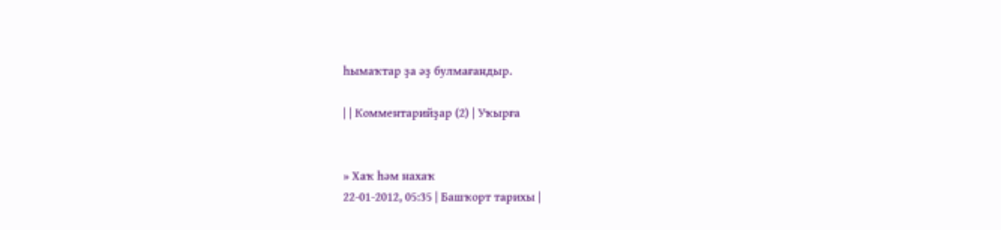һымаҡтар ҙа әҙ булмағандыр.

| | Комментарийҙар (2) | Уҡырға


» Хаҡ һәм нахаҡ
22-01-2012, 05:35 | Башҡорт тарихы |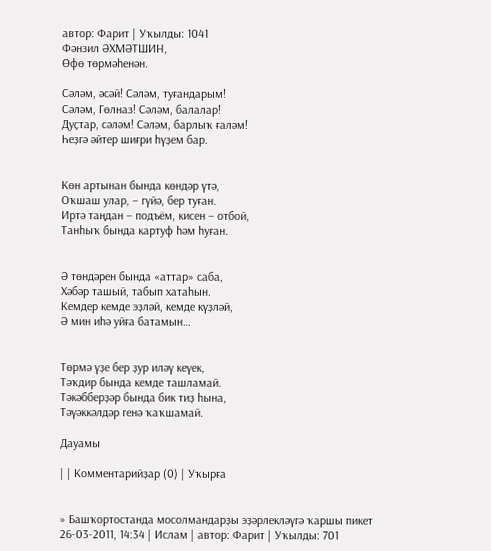автор: Фарит | Уҡылды: 1041
Фәнзил ӘХМӘТШИН,
Өфө төрмәһенән.

Сәләм, әсәй! Сәләм, туғандарым!
Сәләм, Гөлназ! Сәләм, балалар!
Дуҫтар, сәләм! Сәләм, барлыҡ ғаләм!
Һеҙгә әйтер шиғри һүҙем бар.


Көн артынан бында көндәр үтә,
Оҡшаш улар, – гүйә, бер туған.
Иртә таңдан – подъём, кисен – отбой,
Танһыҡ бында картуф һәм һуған.


Ә төндәрен бында «аттар» саба,
Хәбәр ташый, табып хатаһын.
Кемдер кемде эҙләй, кемде күҙләй,
Ә мин иһә уйға батамын…


Төрмә үҙе бер ҙур иләү кеүек,
Тәҡдир бында кемде ташламай.
Тәкәбберҙәр бында бик тиҙ һына,
Тәүәккәлдәр генә ҡаҡшамай.

Дауамы

| | Комментарийҙар (0) | Уҡырға


» Башҡортостанда мосолмандарҙы эҙәрлекләүгә ҡаршы пикет
26-03-2011, 14:34 | Ислам | автор: Фарит | Уҡылды: 701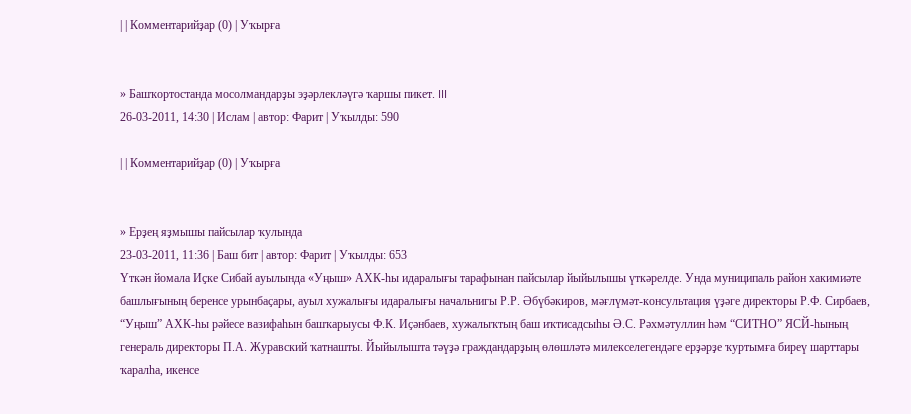| | Комментарийҙар (0) | Уҡырға


» Башҡортостанда мосолмандарҙы эҙәрлекләүгә ҡаршы пикет. III
26-03-2011, 14:30 | Ислам | автор: Фарит | Уҡылды: 590

| | Комментарийҙар (0) | Уҡырға


» Ерҙең яҙмышы пайсылар ҡулында
23-03-2011, 11:36 | Баш бит | автор: Фарит | Уҡылды: 653
Үткән йомала Иҫке Сибай ауылында «Уңыш» АХК-һы идаралығы тарафынан пайсылар йыйылышы үткәрелде. Унда муниципаль район хакимиәте башлығының беренсе урынбаҫары, ауыл хужалығы идаралығы начальнигы Р.Р. Әбүбәкиров, мәғлүмәт-консультация үҙәге директоры Р.Ф. Сирбаев, “Уңыш” АХК-һы рәйесе вазифаһын башҡарыусы Ф.К. Иҫәнбаев, хужалыҡтың баш иҡтисадсыһы Ә.С. Рәхмәтуллин һәм “СИТНО” ЯСЙ-һының генераль директоры П.А. Журавский ҡатнашты. Йыйылышта тәүҙә граждандарҙың өлөшләтә милекселегендәге ерҙәрҙе ҡуртымға биреү шарттары ҡаралһа, икенсе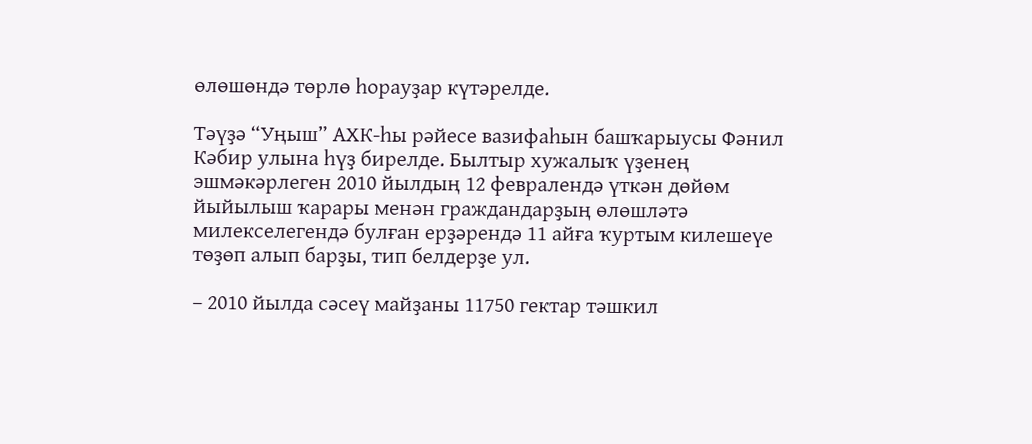өлөшөндә төрлө һорауҙар күтәрелде.

Тәүҙә “Уңыш” АХК-һы рәйесе вазифаһын башҡарыусы Фәнил Кәбир улына һүҙ бирелде. Былтыр хужалыҡ үҙенең эшмәкәрлеген 2010 йылдың 12 февралендә үткән дөйөм йыйылыш ҡарары менән граждандарҙың өлөшләтә милекселегендә булған ерҙәрендә 11 айға ҡуртым килешеүе төҙөп алып барҙы, тип белдерҙе ул.

– 2010 йылда сәсеү майҙаны 11750 гектар тәшкил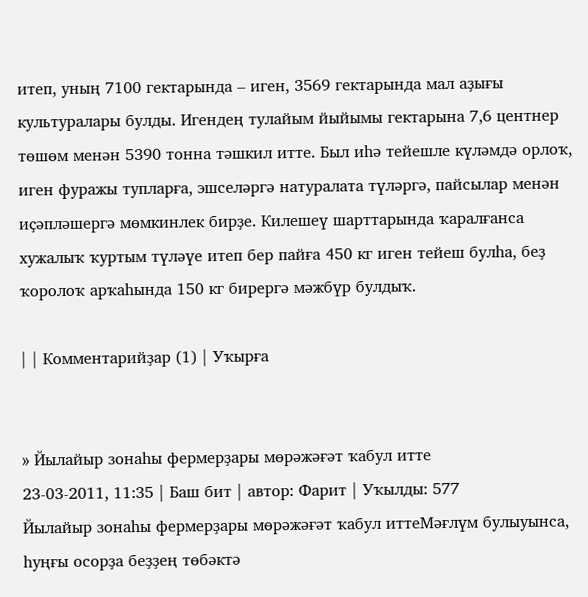итеп, уның 7100 гектарында – иген, 3569 гектарында мал аҙығы культуралары булды. Игендең тулайым йыйымы гектарына 7,6 центнер төшөм менән 5390 тонна тәшкил итте. Был иһә тейешле күләмдә орлоҡ, иген фуражы тупларға, эшселәргә натуралата түләргә, пайсылар менән иҫәпләшергә мөмкинлек бирҙе. Килешеү шарттарында ҡаралғанса хужалыҡ ҡуртым түләүе итеп бер пайға 450 кг иген тейеш булһа, беҙ ҡоролоҡ арҡаһында 150 кг бирергә мәжбүр булдыҡ.

| | Комментарийҙар (1) | Уҡырға


» Йылайыр зонаһы фермерҙары мөрәжәғәт ҡабул итте
23-03-2011, 11:35 | Баш бит | автор: Фарит | Уҡылды: 577
Йылайыр зонаһы фермерҙары мөрәжәғәт ҡабул иттеМәғлүм булыуынса, һуңғы осорҙа беҙҙең төбәктә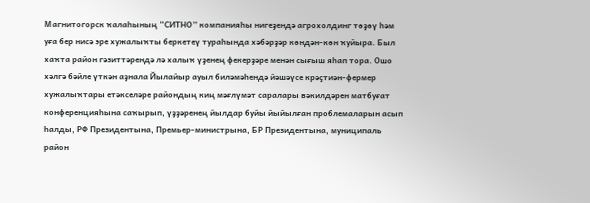Магнитогорск ҡалаһының “СИТНО” компанияһы нигеҙендә агрохолдинг төҙөү һәм уға бер нисә эре хужалыҡты беркетеү тураһында хәбәрҙәр көндән-көн ҡуйыра. Был хаҡта район гәзиттәрендә лә халыҡ үҙенең фекерҙәре менән сығыш яһап тора. Ошо хәлгә бәйле үткән аҙнала Йылайыр ауыл биләмәһендә йәшәүсе крәҫтиән-фермер хужалыҡтары етәкселәре райондың киң мәғлүмәт саралары вәкилдәрен матбуғат конференцияһына саҡырып, үҙҙәренең йылдар буйы йыйылған проблемаларын асып һалды, РФ Президентына, Премьер-министрына, БР Президентына, муниципаль район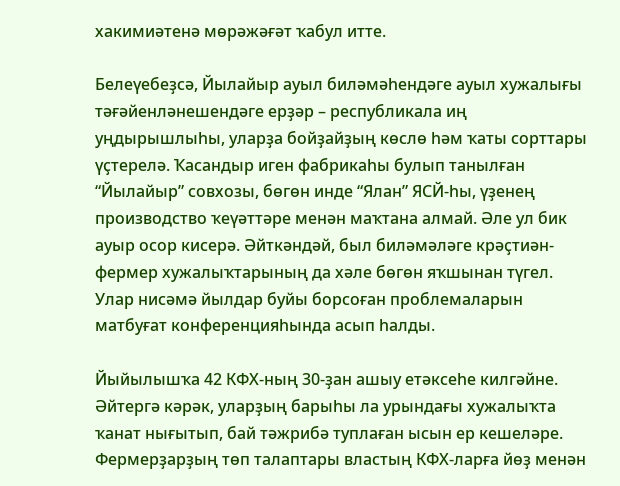хакимиәтенә мөрәжәғәт ҡабул итте.

Белеүебеҙсә, Йылайыр ауыл биләмәһендәге ауыл хужалығы тәғәйенләнешендәге ерҙәр – республикала иң уңдырышлыһы, уларҙа бойҙайҙың көслө һәм ҡаты сорттары үҫтерелә. Ҡасандыр иген фабрикаһы булып танылған “Йылайыр” совхозы, бөгөн инде “Ялан” ЯСЙ-һы, үҙенең производство ҡеүәттәре менән маҡтана алмай. Әле ул бик ауыр осор кисерә. Әйткәндәй, был биләмәләге крәҫтиән-фермер хужалыҡтарының да хәле бөгөн яҡшынан түгел. Улар нисәмә йылдар буйы борсоған проблемаларын матбуғат конференцияһында асып һалды.

Йыйылышҡа 42 КФХ-ның 30-ҙан ашыу етәксеһе килгәйне. Әйтергә кәрәк, уларҙың барыһы ла урындағы хужалыҡта ҡанат нығытып, бай тәжрибә туплаған ысын ер кешеләре. Фермерҙарҙың төп талаптары властың КФХ-ларға йөҙ менән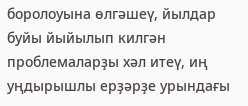боролоуына өлгәшеү, йылдар буйы йыйылып килгән проблемаларҙы хәл итеү, иң уңдырышлы ерҙәрҙе урындағы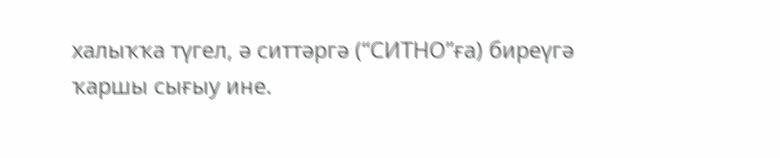халыҡҡа түгел, ә ситтәргә (“СИТНО”ға) биреүгә ҡаршы сығыу ине.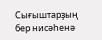Сығыштарҙың бер нисәһенә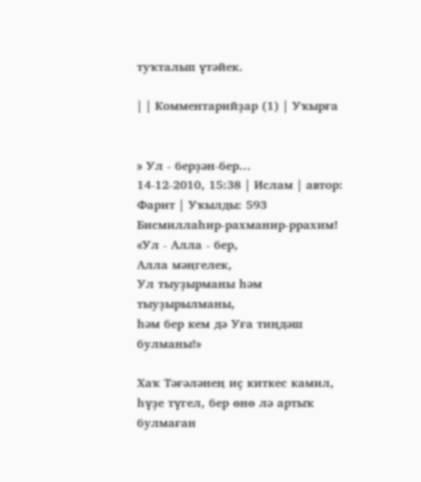туҡталып үтәйек.

| | Комментарийҙар (1) | Уҡырға


» Ул - берҙән-бер...
14-12-2010, 15:38 | Ислам | автор: Фарит | Уҡылды: 593
Бисмиллаһир-рахманир-ррахим!
«Ул - Алла - бер,
Алла мәңгелек,
Ул тыуҙырманы һәм тыуҙырылманы,
һәм бер кем дә Уға тиңдәш булманы!»

Хаҡ Тәғәләнең иҫ киткес камил, һүҙе түгел, бер өнө лә артыҡ булмаған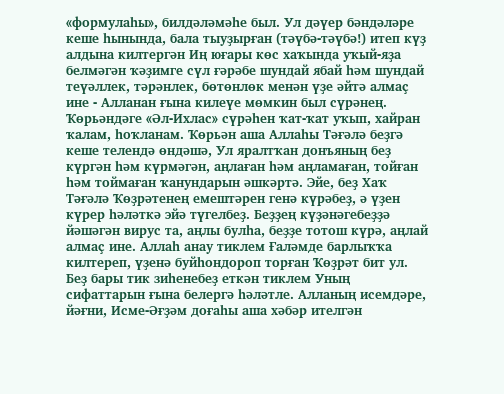«формулаһы», билдәләмәһе был. Ул дәүер бәндәләре кеше һынында, бала тыуҙырған (тәүбә-тәүбә!) итеп күҙ алдына килтергән Иң юғары көс хаҡында уҡый-яҙа белмәгән ҡәҙимге сүл ғәрәбе шундай ябай һәм шундай теүәллек, тәрәнлек, бөтөнлөк менән үҙе әйтә алмаҫ ине - Алланан ғына килеүе мөмкин был сүрәнең. Ҡөрьәндәге «Әл-Ихлас» сүрәһен ҡат-ҡат уҡып, хайран ҡалам, һоҡланам. Ҡөрьән аша Аллаһы Тәғәлә беҙгә кеше телендә өндәшә, Ул яралтҡан донъяның беҙ күргән һәм күрмәгән, аңлаған һәм аңламаған, тойған һәм тоймаған ҡанундарын әшкәртә. Эйе, беҙ Хаҡ Тәғәлә Ҡөҙрәтенең емештәрен генә күрәбеҙ, ә үҙен күрер һәләткә эйә түгелбеҙ. Беҙҙең күҙәнәгебеҙҙә йәшәгән вирус та, аңлы булһа, беҙҙе тотош күрә, аңлай алмаҫ ине. Аллаһ анау тиклем Ғаләмде барлыҡҡа килтереп, үҙенә буйһондороп торған Ҡөҙрәт бит ул. Беҙ бары тик зиһенебеҙ еткән тиклем Уның сифаттарын ғына белергә һәләтле. Алланың исемдәре, йәғни, Исме-Әғҙәм доғаһы аша хәбәр ителгән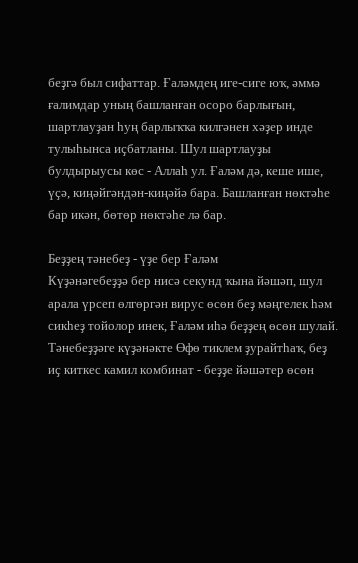беҙгә был сифаттар. Ғаләмдең иге-сиге юҡ, әммә ғалимдар уның башланған осоро барлығын, шартлауҙан һуң барлыҡҡа килгәнен хәҙер инде тулыһынса иҫбатланы. Шул шартлауҙы булдырыусы көс - Аллаһ ул. Ғаләм дә, кеше ише, үҫә, киңәйгәндән-киңәйә бара. Башланған нөктәһе бар икән, бөтөр нөктәһе лә бар.

Беҙҙең тәнебеҙ - үҙе бер Ғаләм
Күҙәнәгебеҙҙә бер нисә секунд ҡына йәшәп, шул арала үрсеп өлгөргән вирус өсөн беҙ мәңгелек һәм сикһеҙ тойолор инек, Ғаләм иһә беҙҙең өсөн шулай. Тәнебеҙҙәге күҙәнәкте Өфө тиклем ҙурайтһаҡ, беҙ иҫ киткес камил комбинат - беҙҙе йәшәтер өсөн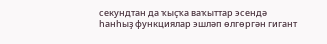секундтан да ҡыҫҡа ваҡыттар эсендә һанһыҙ функциялар эшләп өлгөргән гигант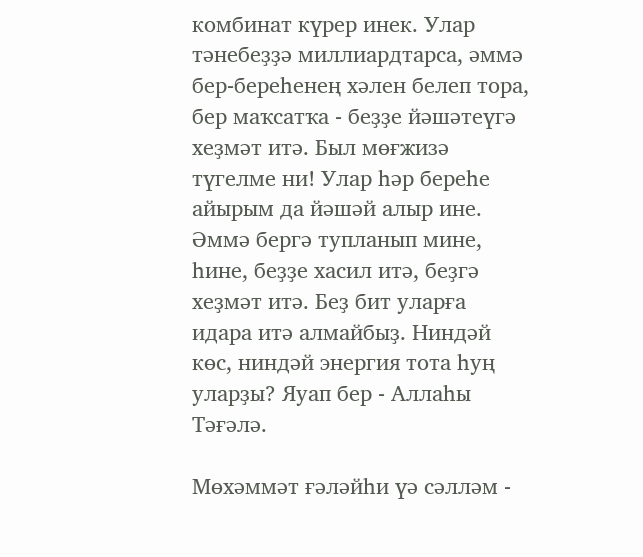комбинат күрер инек. Улар тәнебеҙҙә миллиардтарса, әммә бер-береһенең хәлен белеп тора, бер маҡсатҡа - беҙҙе йәшәтеүгә хеҙмәт итә. Был мөғжизә түгелме ни! Улар һәр береһе айырым да йәшәй алыр ине. Әммә бергә тупланып мине, һине, беҙҙе хасил итә, беҙгә хеҙмәт итә. Беҙ бит уларға идара итә алмайбыҙ. Ниндәй көс, ниндәй энергия тота һуң уларҙы? Яуап бер - Аллаһы Тәғәлә.

Мөхәммәт ғәләйһи үә сәлләм -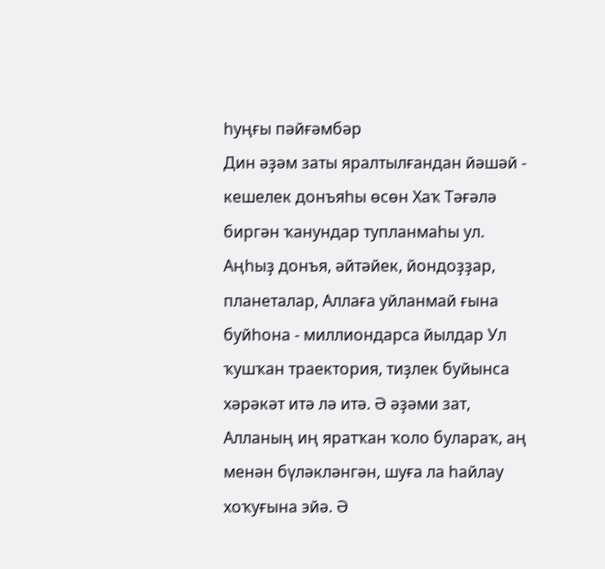һуңғы пәйғәмбәр
Дин әҙәм заты яралтылғандан йәшәй - кешелек донъяһы өсөн Хаҡ Тәғәлә биргән ҡанундар тупланмаһы ул. Аңһыҙ донъя, әйтәйек, йондоҙҙар, планеталар, Аллаға уйланмай ғына буйһона - миллиондарса йылдар Ул ҡушҡан траектория, тиҙлек буйынса хәрәкәт итә лә итә. Ә әҙәми зат, Алланың иң яратҡан ҡоло булараҡ, аң менән бүләкләнгән, шуға ла һайлау хоҡуғына эйә. Ә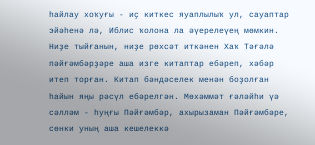һайлау хоҡуғы - иҫ киткес яуаплылыҡ ул, сауаптар эйәһенә лә, Иблис ҡолона ла әүерелеүең мөмкин. Ниҙе тыйғанын, ниҙе рөхсәт иткәнен Хаҡ Тәғәлә пәйғәмбәрҙәре аша изге китаптар ебәреп, хәбәр итеп торған. Китап бәндәселек менән боҙолған һайын яңы рәсүл ебәрелгән. Мөхәммәт ғәләйһи үә сәлләм - һуңғы Пәйғәмбәр, ахырызаман Пәйғәмбәре, сөнки уның аша кешелеккә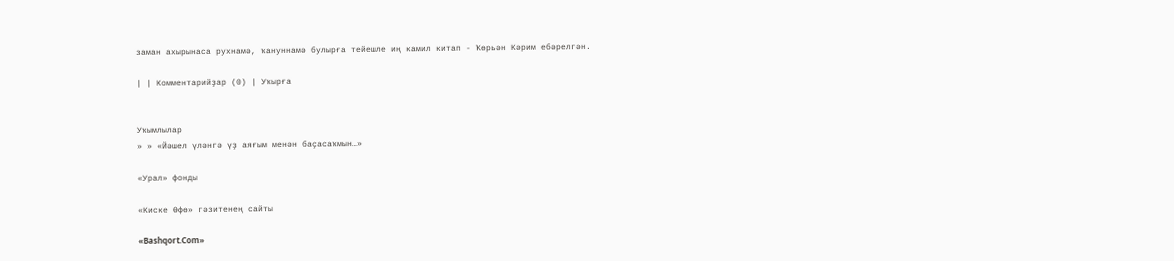заман ахырынаса рухнамә, ҡануннамә булырға тейешле иң камил китап - Ҡөрьән Кәрим ебәрелгән.

| | Комментарийҙар (0) | Уҡырға


Уҡымлылар
» » «Йәшел үләнгә үҙ аяғым менән баҫасаҡмын…»

«Урал» фонды

«Киске Өфө» гәзитенең сайты

«Bashqort.Com»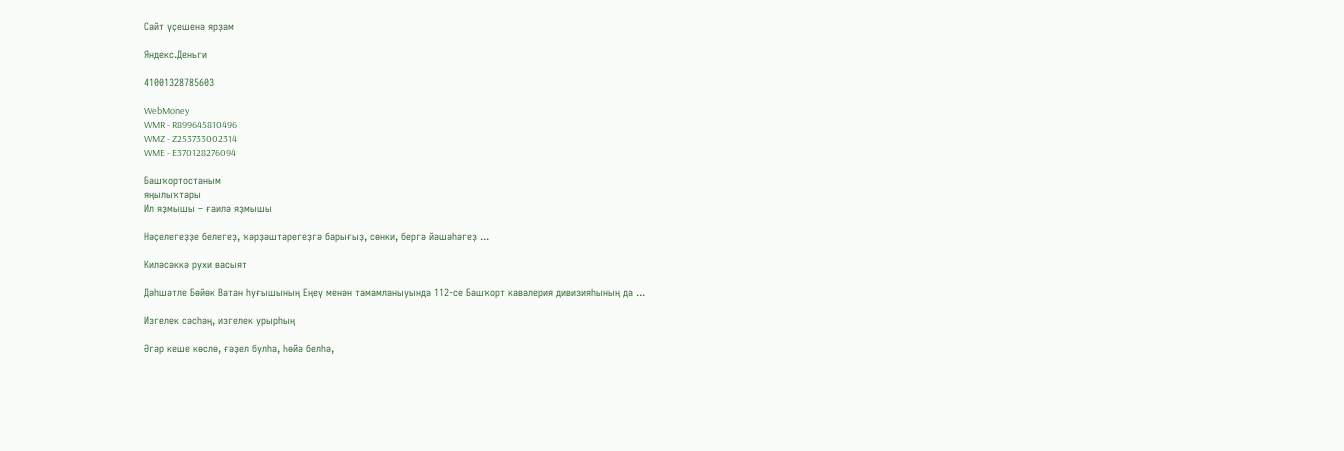Сайт үҫешенә ярҙам

Яндекс.Деньги

41001328785603

WebMoney
WMR - R899645810496
WMZ - Z253733002314
WME - E370128276094

Башҡортостаным
яңылыҡтары
Ил яҙмышы – ғаилә яҙмышы

Нәҫелегеҙҙе белегеҙ, ҡәрҙәштәрегеҙгә барығыҙ, сөнки, бергә йәшәһәгеҙ ...

Киләсәккә рухи васыят

Дәһшәтле Бөйөк Ватан һуғышының Еңеү менән тамамланыуында 112-се Башҡорт кавалерия дивизияһының да ...

Изгелек сәсһәң, изгелек урырһың

Әгәр кеше көслө, ғәҙел булһа, Һөйә белһә,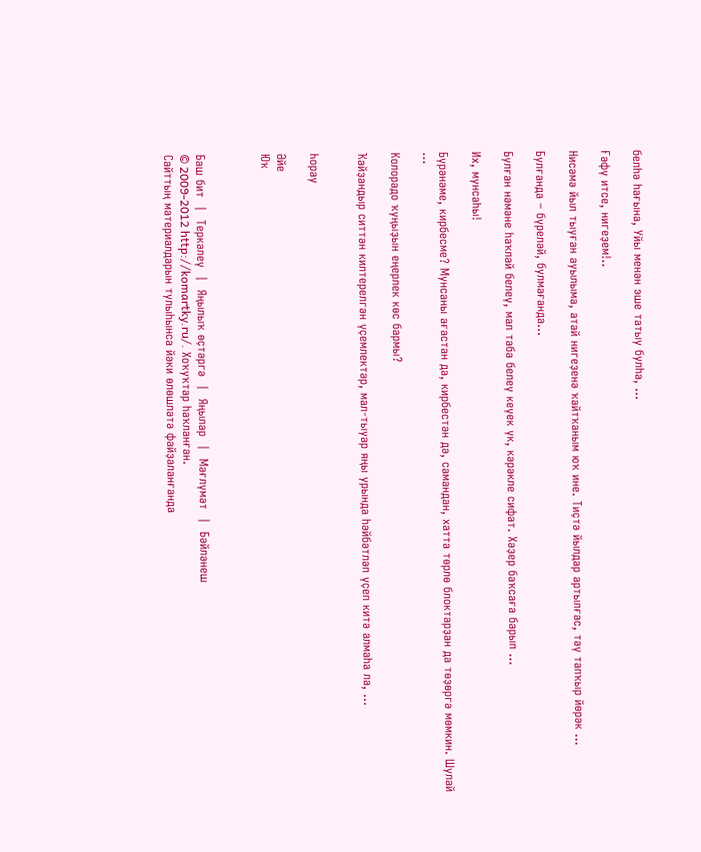белһә һағына, Уйы менән эше татыу булһа, ...

Ғәфү итсе, нигеҙем!..

Нисәмә йыл тыуған ауылыма, атай нигеҙенә ҡайтҡаным юҡ ине. Тиҫтә йылдар артылғас, тәү тапҡыр йөрәк ...

Булғанда – бүреләй, булмағанда…

Булған нәмәне һаҡлай белеү, мал таба белеү кеүек үк, кәрәкле сифат. Хәҙер баҡсаға барып ...

Их, мунсаһы!

Бүрәнәме, кирбесме? Мунсаны ағастан да, кирбестән дә, самандан, хатта төрлө блоктарҙан да төҙөргә мөмкин. Шулай ...

Колорадо ҡуңыҙын еңерлек көс бармы?

Ҡайҙандыр ситтән килтерелгән үҫемлектәр, мал-тыуар яңы урында һәйбәтләп үҫеп китә алмаһа ла, ...


Һорау

Әйе
Юҡ



Баш бит  |  Теркәлеү  |  Яңылыҡ өҫтәргә  |  Яңылар  |  Мәғлүмәт  |  Бәйләнеш
© 2009-2012 http://komartky.ru/. Хоҡуҡтар һаҡланған.
Сайттың материалдарын тулыһынса йәки өлөшләтә файҙаланғанда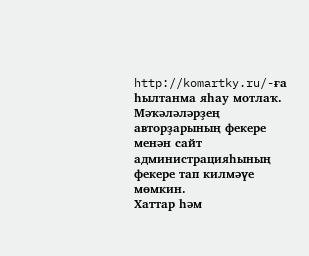http://komartky.ru/-ға һылтанма яһау мотлаҡ.
Мәҡәләләрҙең авторҙарының фекере менән сайт администрацияһының фекере тап килмәүе мөмкин.
Хаттар һәм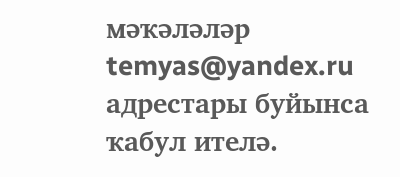мәҡәләләр temyas@yandex.ru адрестары буйынса ҡабул ителә.